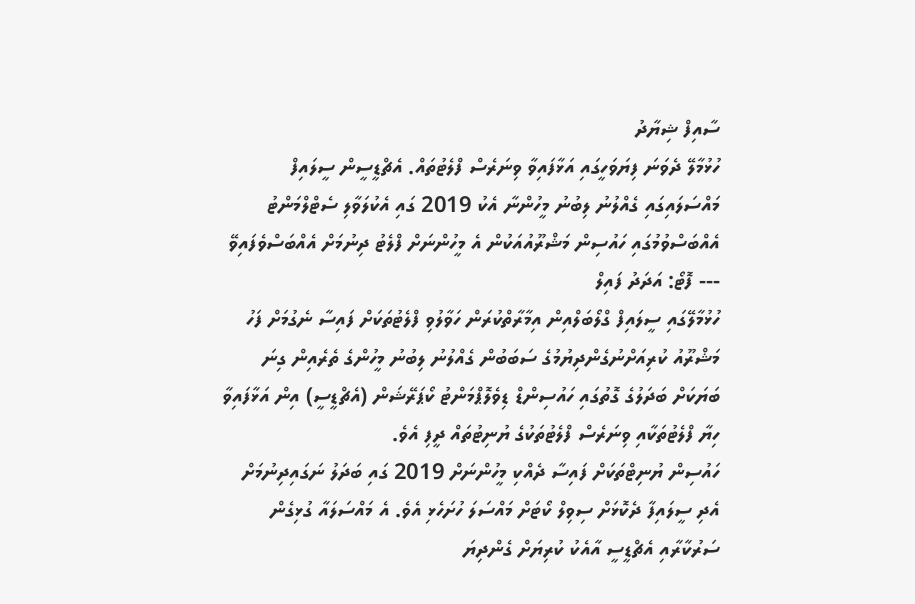ސާއިފް ޝިޔާދު
ހުޅުމާލޭ ދެވަނަ ފިޔަވަހީގައި އަޅާފައިވާ ވިނަރެސް ފްލެޓުތައް. އެޗްޑީސީން ސީލައިފް މައްސަލައިގައި ގެއްލުނު ލިބުނު މީހުންނާ އެކު 2019 ގައި އެކުލަވާލި ސެޓްލްމަންޓު އެއްބަސްވުމުގައި ހައުސިން މަޝްރޫއުއަކުން އެ މީހުންނަށް ފްލެޓު ދިނުމަށް އެއްބަސްވެފައިވޭ --- ފޮޓޯ: އަދަދު ފައިލް
ހުޅުމާލޭގައި ސީލައިފް ގްލޯބަލްއިން އިމާރާތްކުރަން ހަވާލުވި ފްލެޓުތަކަށް ފައިސާ ނެގުމަށް ފަހު މަޝްރޫއު ކުރިއަށްނުގެންދިޔުމުގެ ސަބަބުން ގެއްލުނު ލިބުނު މީހުންގެ ތެރެއިން ގިނަ ބަޔަކަށް ބަދަލުގެ ގޮތުގައި ހައުސިންޑް ޑިވެލޮޕްމަންޓު ކޯޕަރޭޝަން (އެޗްޑީސީ) އިން އަޅާފައިވާ ހިޔާ ފްލެޓުތަކާއި ވިނަރެސް ފްލެޓުތަކުގެ ޔުނިޓުތައް ދީފި އެވެ.
ހައުސިން ޔުނިޓްތަކަށް ފައިސާ ދެއްކި މީހުންނަށް 2019 ގައި ބަދަލު ނަގައިދިނުމަށް އެދި ސީލައިފާ ދެކޮޅަށް ސިވިލް ކޯޓަށް މައްސަލަ ހުށަހެޅި އެވެ. އެ މައްސަލައާ ގުޅިގެން ސަރުކާރާއި އެޗްޑީސީ އާއެކު ކުރިޔަށް ގެންދިޔަ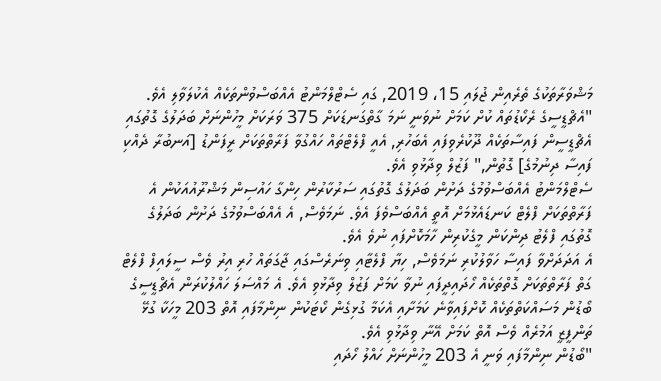މަޝްވަރާތަކުގެ ތެރެއިން ޖުލައި 15، 2019, ގައި ސެޓްލްމަންޓު އެއްބަސްވުންތަކެއް އެކުލަވާލި އެވެ.
"އެޗްޑީސީގެ ރެކޯޑުތައް ކުށް ކަމަށް ނުވަނީ ނަމަ ގާތްގަނޑަކަށް 375 ވަރަކަށް މީހުންނަށް ބަދަލުގެ ގޮތުގައި އެޗްޑީސީން ފައިސާތަކެއް ދޫކުރެވިފައި އެބަހުރި, އެއީ ފްލެޓްތައް ހައްގުވާ ފަރާތްތަކަށް ރީފަންޑު [އަނބުރާ ދެއްކި ފައިސާ ދިނުމުގެ] ގޮތުން," ފަޒުލް ވިދާޅުވި އެވެ.
ސެޓްލްމަންޓު އެއްބަސްވުމުގެ ދަށުން ބަދަލުގެ ގޮތުގައި ސަރުކާރުން ހިންގާ ހައުސިން މަޝްރޫއުއަކުން އެ ފަރާތްތަކަށް ފްލެޓް ކަނޑައެޅުމަށް އޮތީ އެއްބަސްވެފަ އެވެ. ނަމަވެސް, އެ އެއްބަސްވުމުގެ ދަށުން ބަދަލުގެ ގޮތުގައި ފްލެޓު ދިންކަން މީގެކުރިން ހާމަކޮށްފައި ނުވެ އެވެ.
އެ އަދަދަށްވާ ފައިސާ ހަވާލުކުރި ނަމަވެސް, ހިޔާ ފްލެޓާއި ވިނަރެސްގައި ޖާގަތައް ހުރި އިރު ވެސް ސީލައިފް ފްލެޓް ގަތް ފަރާތްތަކަށް ގޮތްތަކެއް ހޯދައިދީފައި ނުވާ ކަމަށް ފަޒުލް ވިދާޅުވި އެވެ. އެ މައްސަލަ ހައްލުކުރަން އެޗްޑީސީގެ ބޯޑުން މަސައްކަތްތަކެއް ކޮށްފައިވާނެ ކަމަށާއި އެކަމާ ގުޅިގެން ކޯޓަކުން ނިންމާފައި އޮތް 203 މީހަކާ ގުޅޭ ތަންފީޒީ އަމުރެއް ވެސް އޮތް ކަމަށް އޭނާ ވިދާޅުވި އެވެ.
"ބޯޑުން ނިންމާފައި ވަނީ އެ 203 މީހުންނަށް ހައްލު ހޯދައި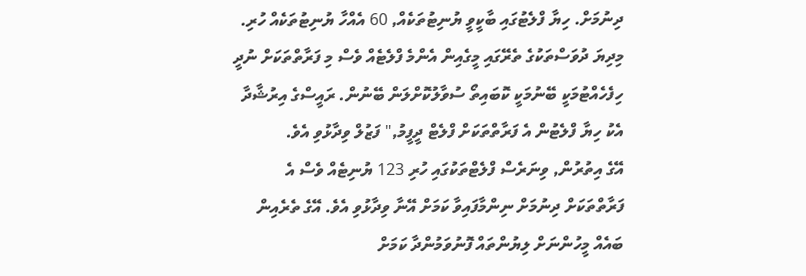ދިނުމަށް. ހިޔާ ފްލެޓުގައި ބާކީވީ ޔުނިޓުތަކެއް, 60 އެއްހާ ޔުނިޓުތަކެއް ހުރި. މިދިޔަ ދުވަސްތަކުގެ ތެރޭގައި މީގެއިން އެންމެ ފްލެޓެއް ވެސް މި ފަރާތްތަކަށް ނުދީ ހިފެހެއްޓުމަކީ ބޭނުމަކީ ކޮބައިތޯ ސުވާލުކޮށްލަން ބޭނުން. ރައީސްގެ އިރުޝާދާ އެކު ހިޔާ ފްލެޓުން އެ ފަރާތްތަކަށް ފްލެޓް ދީފީމު," ފަޒުލް ވިދާޅުވި އެވެ.
އޭގެ އިތުރުން, ވިނަރެސް ފްލެޓްތަކުގައި ހުރި 123 ޔުނިޓެއް ވެސް އެ ފަރާތްތަކަށް ދިނުމަށް ނިންމާފައިވާ ކަމަށް އޭނާ ވިދާޅުވި އެވެ. އޭގެ ތެރެއިން ބައެއް މީހުންނަށް ލިޔުންތައް ފޮނުވަމުންދާ ކަމަށް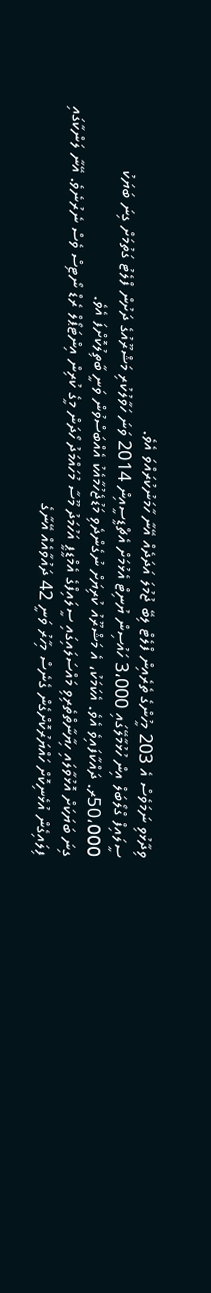ވިދާޅުވި ނަމަވެސް އެ 203 މީހުންގެ ތެރެއިން ފްލެޓް ލިބޭ ޖުމުލަ އަދަދެއް އޭނާ ހާމަނުކުރައްވަ އެވެ.
ސީލައިފް ގްލޯބަލް އިން ހުޅުމާލޭގައި 3،000 ހައުސިން ޔުނިޓް އެޅުމަށް އެޗްޑީސީއިން 2014 ވަނަ ހަވާލުކުރި މަޝްރޫއުގެ ދަށުން ފްލެޓު ގަތުމަށް ގިނަ ބަޔަކު 50،000ރ. ދައްކާފައިވެ އެވެ. އެކަމަކު، އެ މަޝްރޫއު ކުރިޔަށް ނުގެންދެވި މަޑުޖެހުމާއެކު އެއްބަސްވުން ވަނީ ބާތިލުކޮށްފަ އެވެ.
ގިނަ ބަޔަކަށް އޮޅުވާލައި ހިޔާނާތްތެރިވި މައްސަލައިގައި ސީލައިފްގެ އެމްޑީޕީ އަހުމަދު މޫސާ މުހައްމަދު ހޯދަން މީގެ ކުރިން އިންޓަޕޯލް ރެޑް ނޯޓިސް ވެސް ނެރުނެވެ. އޭނާ ލަންކާގައި ފިލައިގެން އުޅެނިކޮށް ހައްޔަރުކޮށްގެން ގެނެސް މިހާރު ވަނީ 42 ދައުވާއެއް އޭނާގެ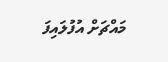މައްޗަށް އުފުލައިފަ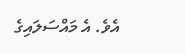އެވެ. އެ މައްސަލައިގެ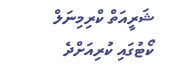ޝަރީއަތް ކްރިމިނަލް ކޯޓުގައި ކުރިއަށްދެ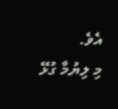އެވެ.
މި ލިޔުމާ ގުޅޭ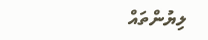ލިޔުންތައް